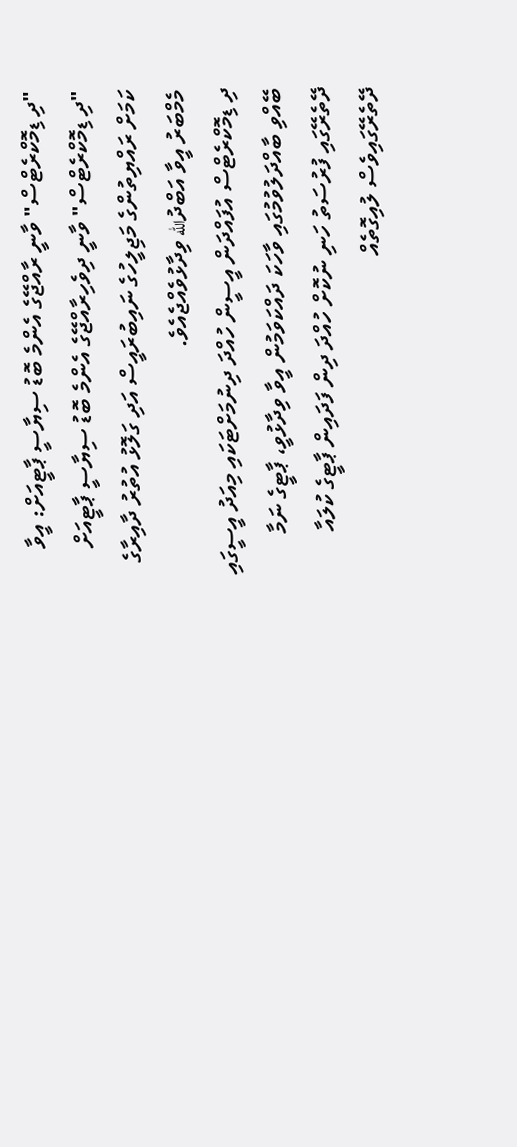"ދި ޑިމޮކްރެޓްސް" ވާނީ ރާއްޖޭގެ އެންމެ ބޮޑު ސިޔާސީ ޕާޓީއަށް: އީވާ
"ދި ޑިމޮކްރެޓްސް" ވާނީ ދިވެހިރާއްޖޭގެ އެންމެ ބޮޑު ސިޔާސީ ޕާޓީއަށް ކަމަށް ރައްޔިތުންގެ މަޖިލީހުގެ ނައިބުރައީސް އަދި ގަލޮޅު އުތުރު ދާއިރާގެ މެމްބަރު އީވާ އަބްދުالله ވިދާޅުވެއްޖެއެވެ.
ދި ޑިމޮކްރެޓްސް އުފައްދަން އީސީން ހުއްދަ ދިނުމަށްޓަކައި މިއަދު އީސީގައި ބޭއްވި ބާއްދަލުވުމުގައި ވާހަކަ ދައްކަވަމުން އީވާ ވިދާޅުވީ، ޕާޓީގެ ނަމާ ދޭތެރޭގައި ފުރުސަތު ހަނި ނުކޮށް ހުއްދަ ދިން ފަދައިން ޕާޓީގެ ކުލައާ ދޭތެރޭގައިވެސް ލުއިގޮތެއް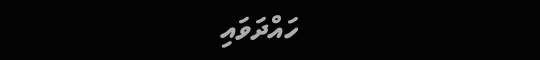ހައްދަވައި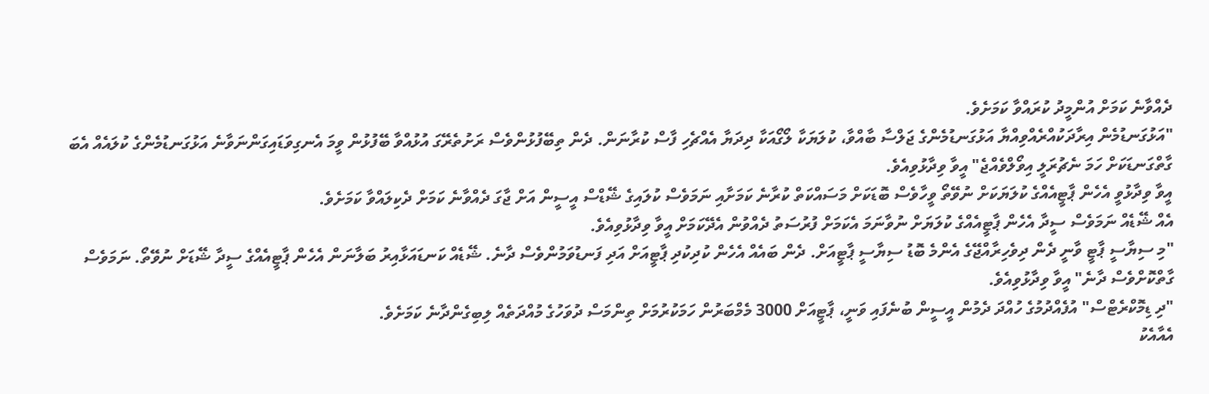ދެއްވާނެ ކަމަށް އުންމީދު ކުރައްވާ ކަމަށެވެ.
"އަޅުގަނޑުމެން އިރާދަކުއްރެއްވިއްޔާ އަޅުގަނޑުމެންގެ ޖަލްސާ ބާއްވާ، ކުލަޔަކާ ލޯގޯއަކާ ދިދަޔާ އެއްޗެހި ފާސް ކުރާނަން. ދެން ތިބޭފުޅުންވެސް ރަށުތެރޭގަ އުޅުއްވާ ބޭފުޅުން ވީމަ އެނގިވަޑައިގަންނަވާނެ އަޅުގަނޑުމެންގެ ކުލައެއް އެބަ ގާތްގަނޑަކަށް ހަމަ ނެޗުރަލީ އިވޯލްވެއްޖެ" އީވާ ވިދާޅުވިއެވެ.
އީވާ ވިދާޅުވީ އެހެން ޕާޓީއެއްގެ ކުލަޔަކަށް ނުވޭތޯ ވީހާވެސް ބޮޑަކަށް މަސައްކަތް ކުރާނެ ކަމަށާއި ނަމަވެސް ކުލައިގެ ޝޭޑްސް އީސީން އަށް ޖާގަ ދެއްވާނެ ކަމަށް ދެކިލައްވާ ކަމަށެވެ.
އެއް ޝޭޑެއް ނަމަވެސް ސީދާ އެހެން ޕާޓީއެއްގެ ކުލަޔަށް ނުވާނަމަ އެކަމަށް ފުރުސަތު ދެއްވުން އެދޭކަމަށް އީވާ ވިދާޅުވިއެވެ.
"މި ސިޔާސީ ޕާޓީ ވާނީ ދެން ދިވެހިރާއްޖޭގެ އެންމެ ބޮޑު ސިޔާސީ ޕާޓީއަށް. ދެން ބައެއް އެހެން ކުދިކުދި ޕާޓީއަށް އަދި ފަނޑުވަމުންވެސް ދާނެ. ޝޭޑެއް ކަނޑައަޅާއިރު ބަލާނަން އެހެން ޕާޓީއެއްގެ ސީދާ ޝޭޑަށް ނުވޭތޯ. ނަމަވެސް ގާތްކޮށްވެސް ދާނެ" އީވާ ވިދާޅުވިއެވެ.
"ދި ޑިމޮކްރެޓްސް" އުފެއްދުމުގެ ހުއްދަ ދެމުން އީސީން ބުނެފައި ވަނީ، ޕާޓީއަށް 3000 މެމްބަރުން ހަމަކުރުމަށް ތިންމަސް ދުވަހުގެ މުއްދަތެއް ލިބިގެންދާނެ ކަމަށެވެ.
އެއާއެކު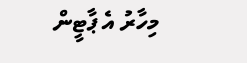މިހާރު އެ ޕާޓީން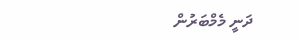ދަނީ މެމްބަރުން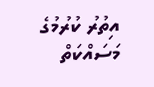އިތުރު ކުރުމުގެ މަސައްކަތް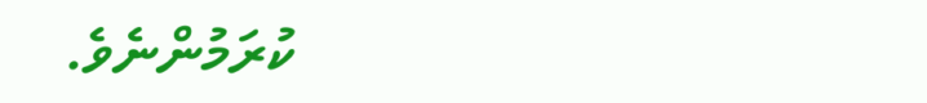ކުރަމުންނެވެ.